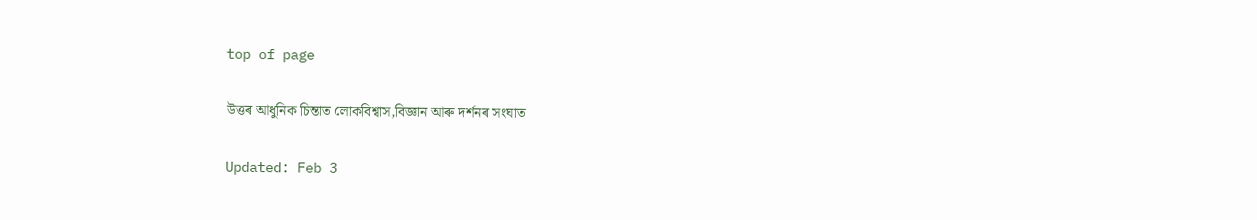top of page

উত্তৰ আধুনিক চিন্তাত লোকবিশ্বাস,বিজ্ঞান আৰু দৰ্শনৰ সংঘাত

Updated: Feb 3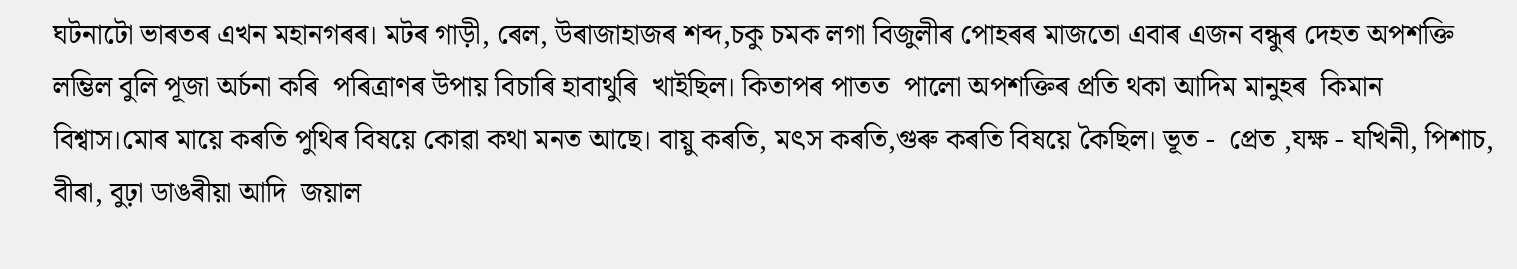ঘটনাটো ভাৰতৰ এখন মহানগৰৰ। মটৰ গাড়ী, ৰেল, উৰাজাহাজৰ শব্দ,চকু চমক লগা বিজুলীৰ পোহৰৰ মাজতো এবাৰ এজন বন্ধুৰ দেহত অপশক্তি লম্ভিল বুলি পূজা অৰ্চনা কৰি  পৰিত্ৰাণৰ উপায় বিচাৰি হাবাথুৰি  খাইছিল। কিতাপৰ পাতত  পালো অপশক্তিৰ প্ৰতি থকা আদিম মানুহৰ  কিমান বিশ্বাস।মোৰ মায়ে কৰতি পুথিৰ বিষয়ে কোৱা কথা মনত আছে। বায়ু কৰতি, মৎস কৰতি,গুৰু কৰতি বিষয়ে কৈছিল। ভূত -  প্ৰেত ,যক্ষ - যখিনী, পিশাচ, বীৰা, বুঢ়া ডাঙৰীয়া আদি  জয়াল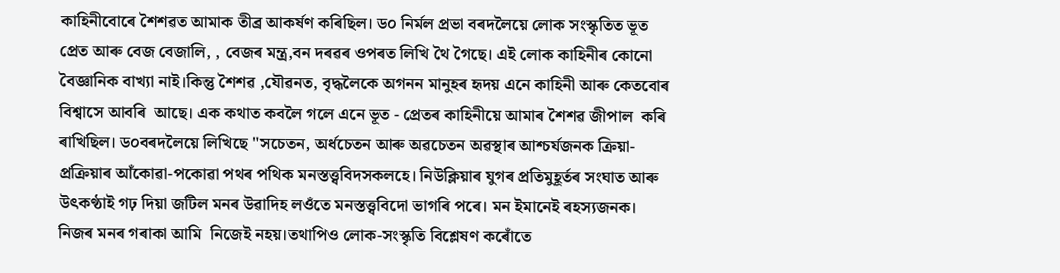কাহিনীবোৰে শৈশৱত আমাক তীব্ৰ আকৰ্ষণ কৰিছিল। ড০ নিৰ্মল প্ৰভা বৰদলৈয়ে লোক সংস্কৃতিত ভূত প্ৰেত আৰু বেজ বেজালি, , বেজৰ মন্ত্ৰ,বন দৰৱৰ ওপৰত লিখি থৈ গৈছে। এই লোক কাহিনীৰ কোনো বৈজ্ঞানিক বাখ্যা নাই।কিন্তু শৈশৱ ,যৌৱনত, বৃদ্ধলৈকে অগনন মানুহৰ হৃদয় এনে কাহিনী আৰু কেতবোৰ বিশ্বাসে আবৰি  আছে। এক কথাত কবলৈ গলে এনে ভূত - প্ৰেতৰ কাহিনীয়ে আমাৰ শৈশৱ জীপাল  কৰি ৰাখিছিল। ড০বৰদলৈয়ে লিখিছে "সচেতন, অর্ধচেতন আৰু অৱচেতন অৱস্থাৰ আশ্চৰ্যজনক ক্রিয়া-প্রক্ৰিয়াৰ আঁকোৱা-পকোৱা পথৰ পথিক মনস্তত্ত্ববিদসকলহে। নিউক্লিয়াৰ যুগৰ প্ৰতিমুহূৰ্তৰ সংঘাত আৰু উৎকণ্ঠাই গঢ় দিয়া জটিল মনৰ উৱাদিহ লওঁতে মনস্তত্ত্ববিদো ভাগৰি পৰে। মন ইমানেই ৰহস্যজনক। নিজৰ মনৰ গৰাকা আমি  নিজেই নহয়।তথাপিও লোক-সংস্কৃতি বিশ্লেষণ কৰোঁতে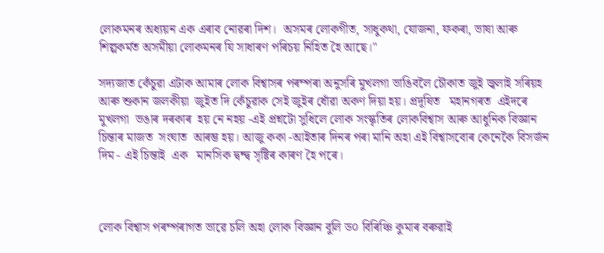লোকমনৰ অধ্যয়ন এক এৰাব নোৱৰা দিশ।  অসমৰ লোকগীত, সাধুকথা, যোজনা, ফকৰা, ভাষা আৰু শিল্পকর্মত অসমীয়া লোকমনৰ যি সাধাৰণ পৰিচয় নিহিত হৈ আছে।"

সদ্যজাত কেঁচুৱা এটাক আমাৰ লোক বিশ্বাসৰ পৰম্পৰা অনুসৰি মুখলগা ভাঙিবলৈ চৌকাত জুই জ্বলাই সৰিয়হ আৰু শুকান জলকীয়া  জুইত দি কেঁচুৱাক সেই জুইৰ ধোঁৱা অকণ দিয়া হয়। প্ৰদূষিত   মহানগৰত  এইদৰে মুখলগা  ভঙাৰ দৰকাৰ  হয় নে নহয় -এই প্ৰশ্নটো সুধিলে লোক সংস্কৃতিৰ লোকবিশ্বাস আৰু আধুনিক বিজ্ঞান চিন্তাৰ মাজত  সংঘাত  আৰম্ভ হয়। আজু ককা -আইতাৰ দিনৰ পৰা মানি অহা এই বিশ্বাসবোৰ কেনেকৈ বিসৰ্জন দিম - এই চিন্তাই  এক   মানসিক দ্বন্দ্ব সৃষ্টিৰ কাৰণ হৈ পৰে।



লোক বিশ্বাস পৰম্পৰাগত ভাৱে চলি অহা লোক বিজ্ঞান বুলি ড০ বিৰিঞ্চি কুমাৰ বৰুৱাই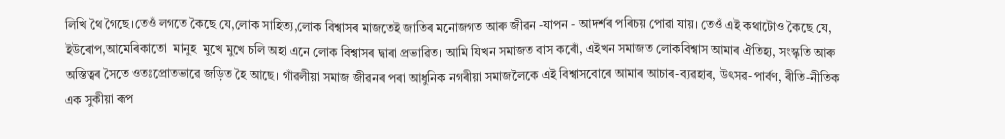লিখি থৈ গৈছে।তেওঁ লগতে কৈছে যে,লোক সাহিত্য,লোক বিশ্বাসৰ মাজতেই জাতিৰ মনোজগত আৰু জীৱন -যাপন - আদৰ্শৰ পৰিচয় পোৱা যায়। তেওঁ এই কথাটোও কৈছে যে, ইউৰোপ,আমেৰিকাতো  মানুহ  মুখে মুখে চলি অহা এনে লোক বিশ্বাসৰ দ্বাৰা প্ৰভাৱিত। আমি যিখন সমাজত বাস কৰোঁ, এইখন সমাজত লোকবিশ্বাস আমাৰ ঐতিহ্য, সংস্কৃতি আৰু অস্তিত্বৰ সৈতে ওতঃপ্ৰোতভাৱে জড়িত হৈ আছে। গাঁৱলীয়া সমাজ জীৱনৰ পৰা আধুনিক নগৰীয়া সমাজলৈকে এই বিশ্বাসবোৰে আমাৰ আচাৰ-ব্যৱহাৰ, উৎসৱ-পাৰ্বণ, ৰীতি-নীতিক এক সুকীয়া ৰূপ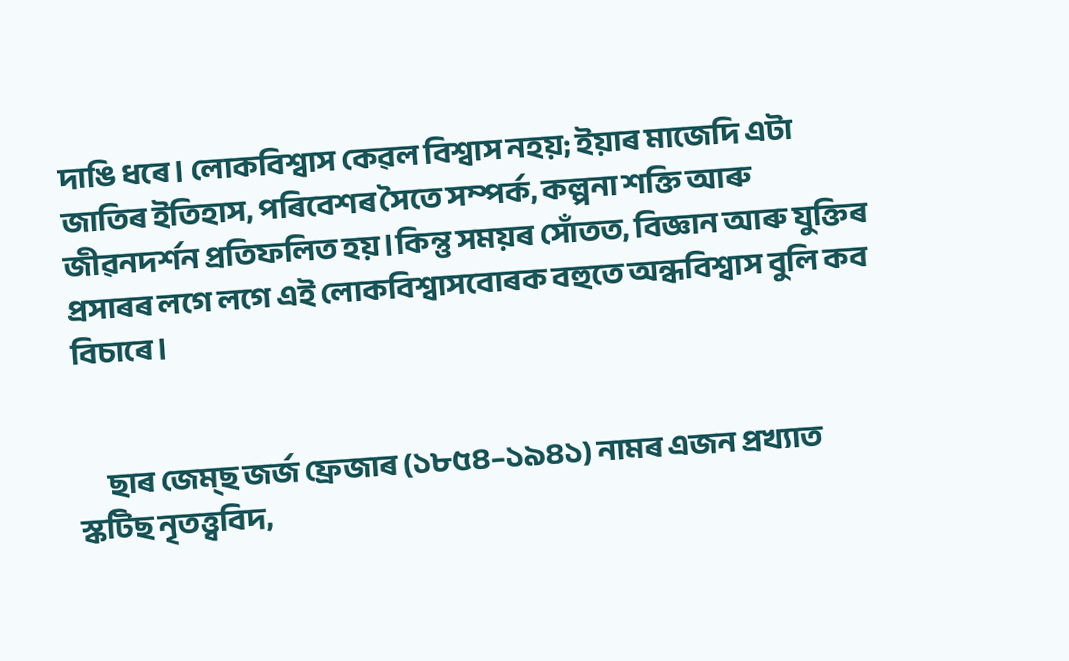দাঙি ধৰে। লোকবিশ্বাস কেৱল বিশ্বাস নহয়; ইয়াৰ মাজেদি এটা জাতিৰ ইতিহাস, পৰিবেশৰ সৈতে সম্পৰ্ক, কল্পনা শক্তি আৰু জীৱনদৰ্শন প্ৰতিফলিত হয়।কিন্তু সময়ৰ সোঁতত, বিজ্ঞান আৰু যুক্তিৰ প্ৰসাৰৰ লগে লগে এই লোকবিশ্বাসবোৰক বহুতে অন্ধবিশ্বাস বুলি কব বিচাৰে।


      ছাৰ জেম্‌ছ জৰ্জ ফ্ৰেজাৰ (১৮৫৪–১৯৪১) নামৰ এজন প্ৰখ্যাত স্কটিছ নৃতত্ত্ববিদ,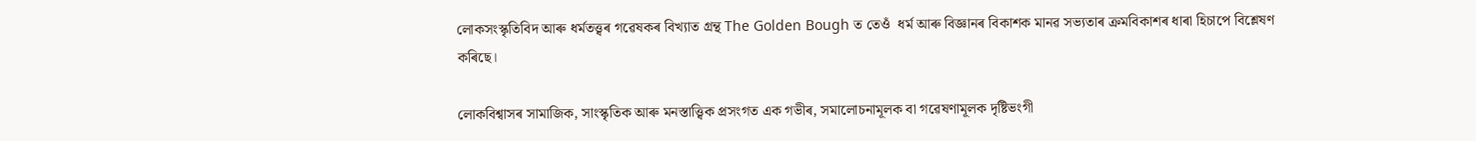লোকসংস্কৃতিবিদ আৰু ধৰ্মতত্ত্বৰ গৱেষকৰ বিখ্যাত গ্ৰন্থ The Golden Bough ত তেওঁ  ধৰ্ম আৰু বিজ্ঞানৰ বিকাশক মানৱ সভ্যতাৰ ক্ৰমবিকাশৰ ধাৰা হিচাপে বিশ্লেষণ কৰিছে।

লোকবিশ্বাসৰ সামাজিক, সাংস্কৃতিক আৰু মনস্তাত্ত্বিক প্ৰসংগত এক গভীৰ, সমালোচনামূলক বা গৱেষণামূলক দৃষ্টিভংগী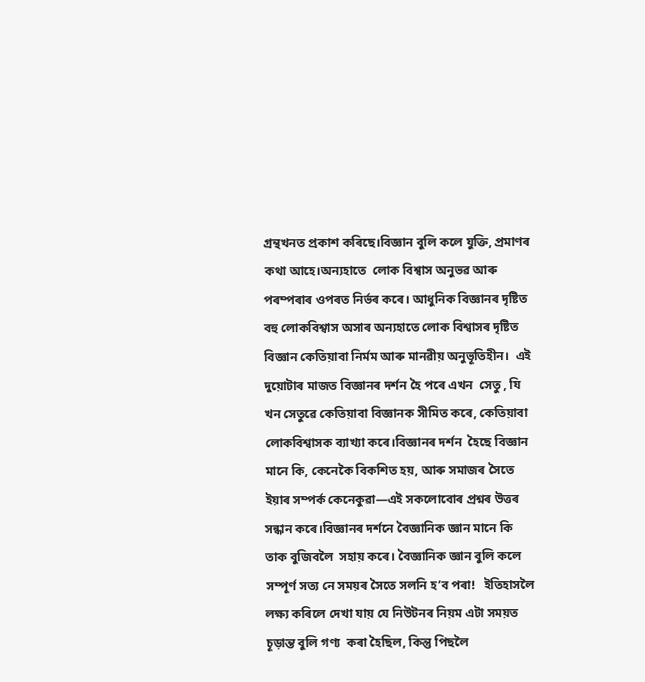গ্ৰন্থখনত প্ৰকাশ কৰিছে।বিজ্ঞান বুলি কলে যুক্তি, প্ৰমাণৰ কথা আহে।অন্যহাতে  লোক বিশ্বাস অনুভৱ আৰু পৰম্পৰাৰ ওপৰত নিৰ্ভৰ কৰে। আধুনিক বিজ্ঞানৰ দৃষ্টিত বহু লোকবিশ্বাস অসাৰ অন্যহাতে লোক বিশ্বাসৰ দৃষ্টিত বিজ্ঞান কেতিয়াবা নিৰ্মম আৰু মানৱীয় অনুভূতিহীন।  এই দুয়োটাৰ মাজত বিজ্ঞানৰ দৰ্শন হৈ পৰে এখন  সেতু , যি খন সেতুৱে কেতিয়াবা বিজ্ঞানক সীমিত কৰে, কেতিয়াবা লোকবিশ্বাসক ব্যাখ্যা কৰে।বিজ্ঞানৰ দৰ্শন  হৈছে বিজ্ঞান  মানে কি, কেনেকৈ বিকশিত হয়, আৰু সমাজৰ সৈতে ইয়াৰ সম্পৰ্ক কেনেকুৱা—এই সকলোবোৰ প্ৰশ্নৰ উত্তৰ সন্ধান কৰে।বিজ্ঞানৰ দৰ্শনে বৈজ্ঞানিক জ্ঞান মানে কি তাক বুজিবলৈ  সহায় কৰে। বৈজ্ঞানিক জ্ঞান বুলি কলে সম্পূৰ্ণ সত্য নে সময়ৰ সৈতে সলনি হ’ব পৰা!   ইতিহাসলৈ লক্ষ্য কৰিলে দেখা যায় যে নিউটনৰ নিয়ম এটা সময়ত চূড়ান্ত বুলি গণ্য  কৰা হৈছিল, কিন্তু পিছলৈ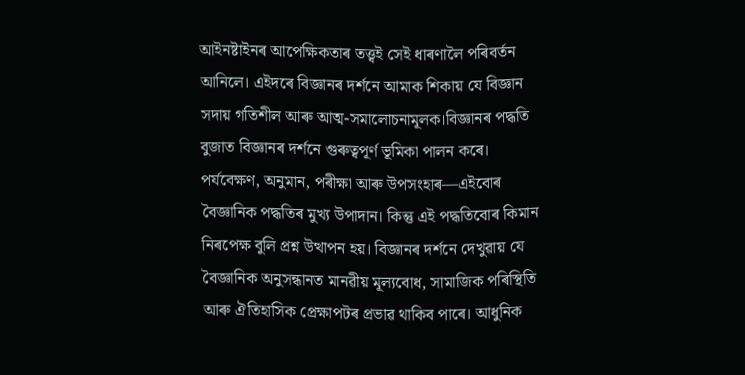আইনষ্টাইনৰ আপেক্ষিকতাৰ তত্ত্বই সেই ধাৰণালৈ পৰিবৰ্তন আনিলে। এইদৰে বিজ্ঞানৰ দৰ্শনে আমাক শিকায় যে বিজ্ঞান সদায় গতিশীল আৰু আত্ম-সমালোচনামূলক।বিজ্ঞানৰ পদ্ধতি বুজাত বিজ্ঞানৰ দৰ্শনে গুৰুত্বপূৰ্ণ ভূমিকা পালন কৰে। পৰ্যবেক্ষণ, অনুমান, পৰীক্ষা আৰু উপসংহাৰ—এইবোৰ বৈজ্ঞানিক পদ্ধতিৰ মুখ্য উপাদান। কিন্তু এই পদ্ধতিবোৰ কিমান নিৰপেক্ষ বুলি প্ৰশ্ন উত্থাপন হয়। বিজ্ঞানৰ দৰ্শনে দেখুৱায় যে বৈজ্ঞানিক অনুসন্ধানত মানৱীয় মূল্যবোধ, সামাজিক পৰিস্থিতি আৰু ঐতিহাসিক প্ৰেক্ষাপটৰ প্ৰভাৱ থাকিব পাৰে। আধুনিক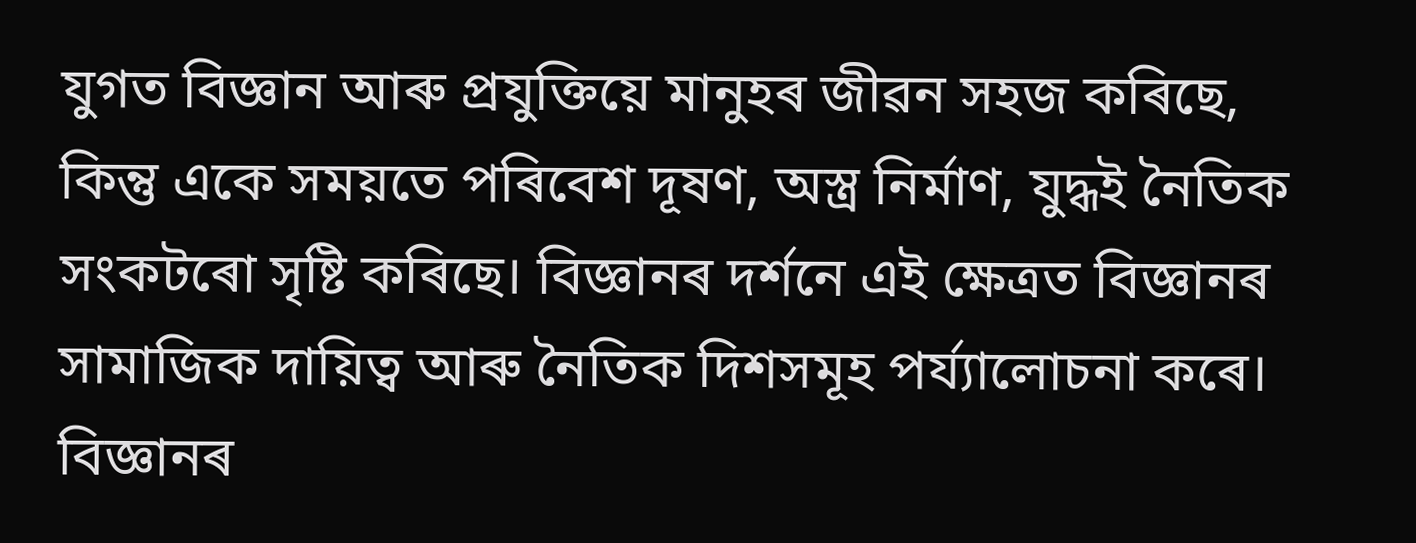যুগত বিজ্ঞান আৰু প্ৰযুক্তিয়ে মানুহৰ জীৱন সহজ কৰিছে, কিন্তু একে সময়তে পৰিবেশ দূষণ, অস্ত্ৰ নিৰ্মাণ, যুদ্ধই নৈতিক সংকটৰো সৃষ্টি কৰিছে। বিজ্ঞানৰ দৰ্শনে এই ক্ষেত্ৰত বিজ্ঞানৰ সামাজিক দায়িত্ব আৰু নৈতিক দিশসমূহ পৰ্য্যালোচনা কৰে। বিজ্ঞানৰ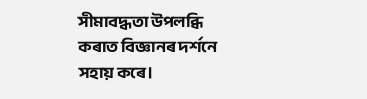সীমাবদ্ধতা উপলব্ধি কৰাত বিজ্ঞানৰ দৰ্শনে সহায় কৰে।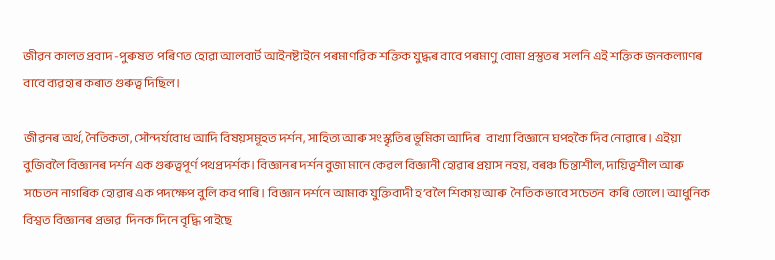জীৱন কালত প্ৰবাদ -পুৰুষত  পৰিণত হোৱা আলবাৰ্ট আইনষ্টাইনে পৰমাণৱিক শক্তিক যুদ্ধৰ বাবে পৰমাণু বোমা প্ৰস্তুতৰ  সলনি এই শক্তিক জনকল্যাণৰ বাবে ব্যৱহাৰ কৰাত গুৰুত্ব দিছিল।

জীৱনৰ অৰ্থ, নৈতিকতা, সৌন্দৰ্যবোধ আদি বিষয়সমূহত দৰ্শন, সাহিত্য আৰু সংস্কৃতিৰ ভূমিকা আদিৰ   বাখ্যা বিজ্ঞানে ঘপহকৈ দিব নোৱাৰে। এইয়া বুজিবলৈ বিজ্ঞানৰ দৰ্শন এক গুৰুত্বপূৰ্ণ পথপ্ৰদৰ্শক। বিজ্ঞানৰ দৰ্শন বুজা মানে কেৱল বিজ্ঞানী হোৱাৰ প্ৰয়াস নহয়, বৰঞ্চ চিন্তাশীল, দায়িত্বশীল আৰু সচেতন নাগৰিক হোৱাৰ এক পদক্ষেপ বুলি কব পাৰি। বিজ্ঞান দৰ্শনে আমাক যুক্তিবাদী হ’বলৈ শিকায় আৰু  নৈতিক ভাবে সচেতন  কৰি তোলে। আধুনিক বিশ্বত বিজ্ঞানৰ প্ৰভাৱ  দিনক দিনে বৃদ্ধি পাইছে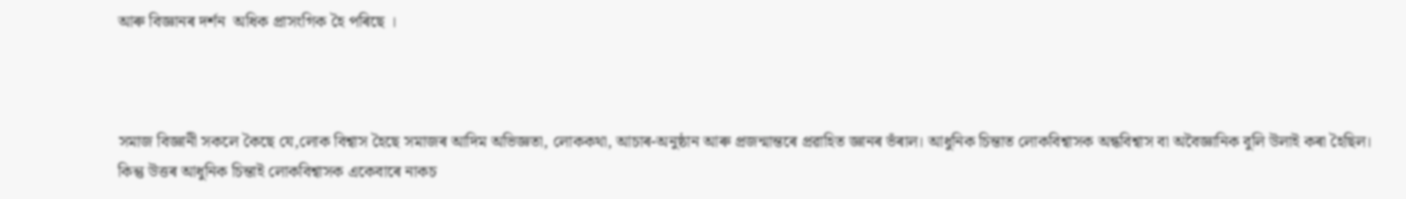আৰু বিজ্ঞানৰ দৰ্শন  অধিক প্ৰাসংগিক হৈ পৰিছে ।



সমাজ বিজ্ঞানী সকলে কৈছে যে,লোক বিশ্বাস হৈছে সমাজৰ আদিম অভিজ্ঞতা, লোককথা, আচাৰ-অনুষ্ঠান আৰু প্ৰজন্মান্তৰে প্ৰৱাহিত জ্ঞানৰ ভঁৰাল। আধুনিক চিন্তাত লোকবিশ্বাসক অন্ধবিশ্বাস বা অবৈজ্ঞানিক বুলি উলাই কৰা হৈছিল। কিন্তু উত্তৰ আধুনিক চিন্তাই লোকবিশ্বাসক একেবাৰে নাকচ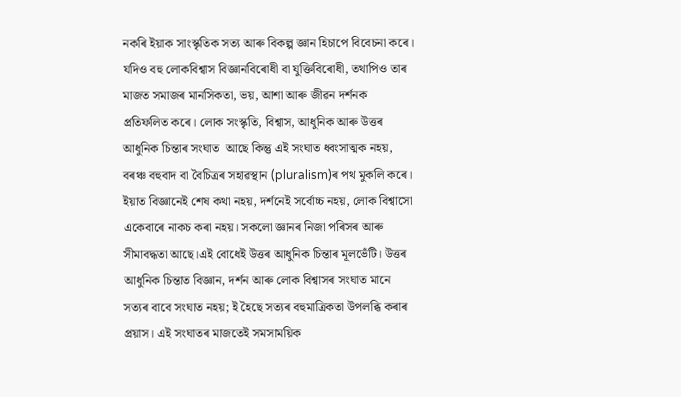নকৰি ইয়াক সাংস্কৃতিক সত্য আৰু বিকল্প জ্ঞান হিচাপে বিবেচনা কৰে। যদিও বহু লোকবিশ্বাস বিজ্ঞানবিৰোধী বা যুক্তিবিৰোধী, তথাপিও তাৰ মাজত সমাজৰ মানসিকতা, ভয়, আশা আৰু জীৱন দৰ্শনক প্ৰতিফলিত কৰে। লোক সংস্কৃতি, বিশ্বাস, আধুনিক আৰু উত্তৰ আধুনিক চিন্তাৰ সংঘাত  আছে কিন্তু এই সংঘাত ধ্বংসাত্মক নহয়, বৰঞ্চ বহুবাদ বা বৈচিত্ৰৰ সহাৱস্থান (pluralism)ৰ পথ মুকলি কৰে। ইয়াত বিজ্ঞানেই শেষ কথা নহয়, দৰ্শনেই সৰ্বোচ্চ নহয়, লোক বিশ্বাসো একেবাৰে নাকচ কৰা নহয়। সকলো জ্ঞানৰ নিজা পৰিসৰ আৰু সীমাবদ্ধতা আছে।এই বোধেই উত্তৰ আধুনিক চিন্তাৰ মূলভেঁটি। উত্তৰ আধুনিক চিন্তাত বিজ্ঞান, দৰ্শন আৰু লোক বিশ্বাসৰ সংঘাত মানে সত্যৰ বাবে সংঘাত নহয়; ই হৈছে সত্যৰ বহুমাত্ৰিকতা উপলব্ধি কৰাৰ প্ৰয়াস। এই সংঘাতৰ মাজতেই সমসাময়িক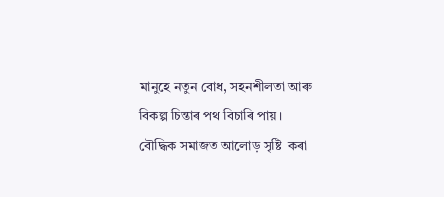মানুহে নতুন বোধ, সহনশীলতা আৰু বিকল্প চিন্তাৰ পথ বিচাৰি পায়।  বৌদ্ধিক সমাজত আলোড় সৃষ্টি  কৰা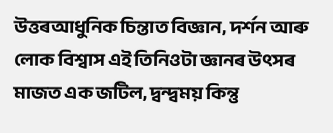উত্তৰআধুনিক চিন্তাত বিজ্ঞান, দৰ্শন আৰু লোক বিশ্বাস এই তিনিওটা জ্ঞানৰ উৎসৰ মাজত এক জটিল, দ্বন্দ্বময় কিন্তু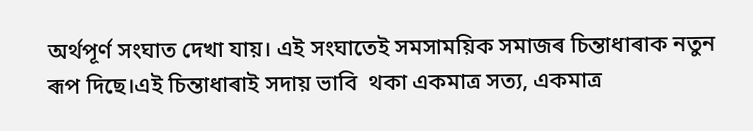অৰ্থপূৰ্ণ সংঘাত দেখা যায়। এই সংঘাতেই সমসাময়িক সমাজৰ চিন্তাধাৰাক নতুন ৰূপ দিছে।এই চিন্তাধাৰাই সদায় ভাবি  থকা একমাত্ৰ সত্য, একমাত্ৰ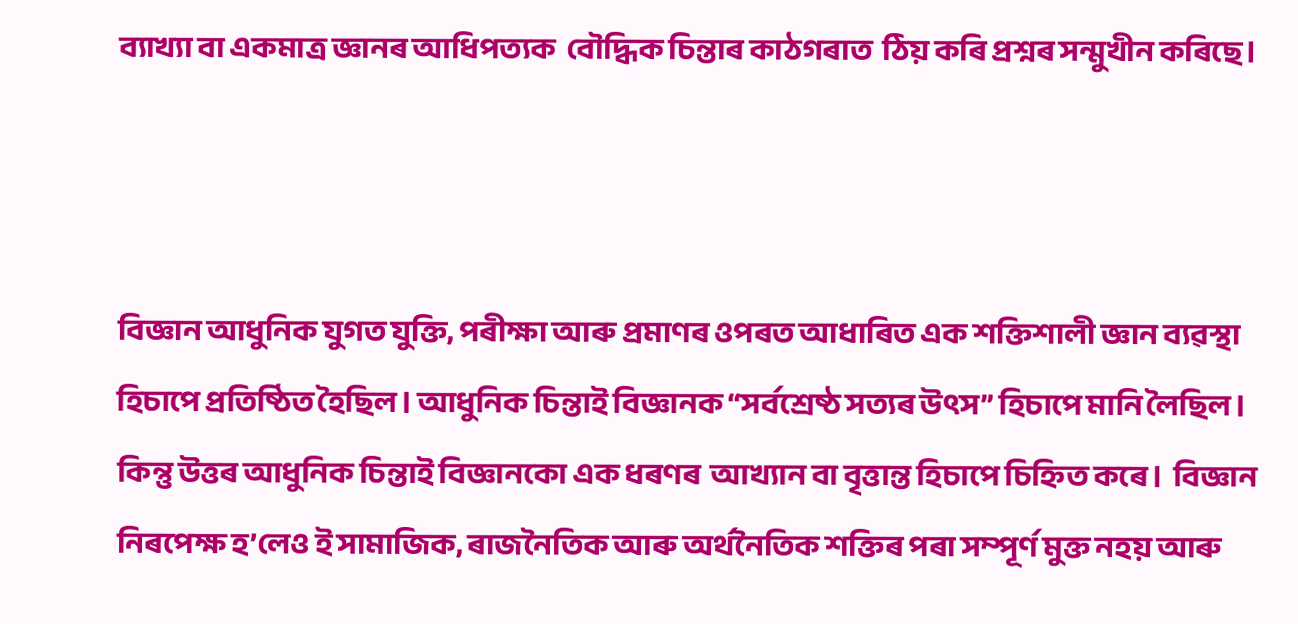ব্যাখ্যা বা একমাত্ৰ জ্ঞানৰ আধিপত্যক  বৌদ্ধিক চিন্তাৰ কাঠগৰাত  ঠিয় কৰি প্ৰশ্নৰ সন্মুখীন কৰিছে।



বিজ্ঞান আধুনিক যুগত যুক্তি, পৰীক্ষা আৰু প্ৰমাণৰ ওপৰত আধাৰিত এক শক্তিশালী জ্ঞান ব্যৱস্থা হিচাপে প্ৰতিষ্ঠিত হৈছিল। আধুনিক চিন্তাই বিজ্ঞানক “সৰ্বশ্ৰেষ্ঠ সত্যৰ উৎস” হিচাপে মানি লৈছিল। কিন্তু উত্তৰ আধুনিক চিন্তাই বিজ্ঞানকো এক ধৰণৰ  আখ্যান বা বৃত্তান্ত হিচাপে চিহ্নিত কৰে।  বিজ্ঞান নিৰপেক্ষ হ’লেও ই সামাজিক, ৰাজনৈতিক আৰু অৰ্থনৈতিক শক্তিৰ পৰা সম্পূৰ্ণ মুক্ত নহয় আৰু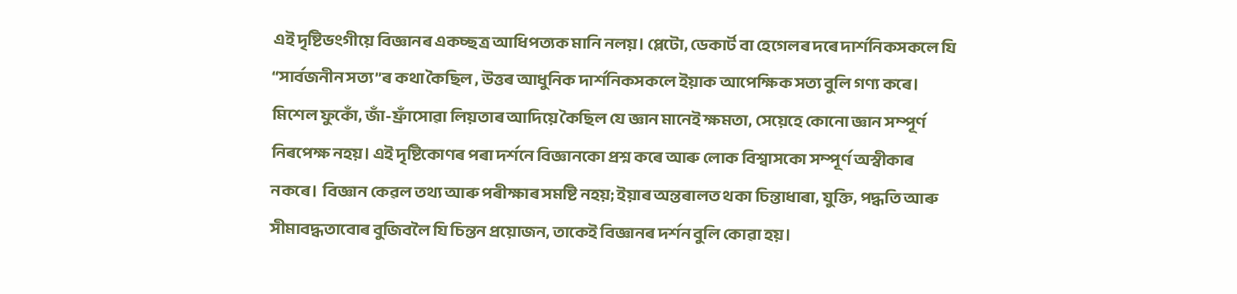এই দৃষ্টিভংগীয়ে বিজ্ঞানৰ একচ্ছত্ৰ আধিপত্যক মানি নলয়। প্লেটো, ডেকাৰ্ট বা হেগেলৰ দৰে দাৰ্শনিকসকলে যি “সাৰ্বজনীন সত্য”ৰ কথা কৈছিল , উত্তৰ আধুনিক দাৰ্শনিকসকলে ইয়াক আপেক্ষিক সত্য বুলি গণ্য কৰে। মিশেল ফুকোঁ, জাঁ-ফ্ৰাঁসোৱা লিয়তাৰ আদিয়ে কৈছিল যে জ্ঞান মানেই ক্ষমতা, সেয়েহে কোনো জ্ঞান সম্পূৰ্ণ নিৰপেক্ষ নহয়। এই দৃষ্টিকোণৰ পৰা দৰ্শনে বিজ্ঞানকো প্ৰশ্ন কৰে আৰু লোক বিশ্বাসকো সম্পূৰ্ণ অস্বীকাৰ নকৰে।  বিজ্ঞান কেৱল তথ্য আৰু পৰীক্ষাৰ সমষ্টি নহয়; ইয়াৰ অন্তৰালত থকা চিন্তাধাৰা, যুক্তি, পদ্ধতি আৰু সীমাবদ্ধতাবোৰ বুজিবলৈ যি চিন্তন প্ৰয়োজন, তাকেই বিজ্ঞানৰ দৰ্শন বুলি কোৱা হয়।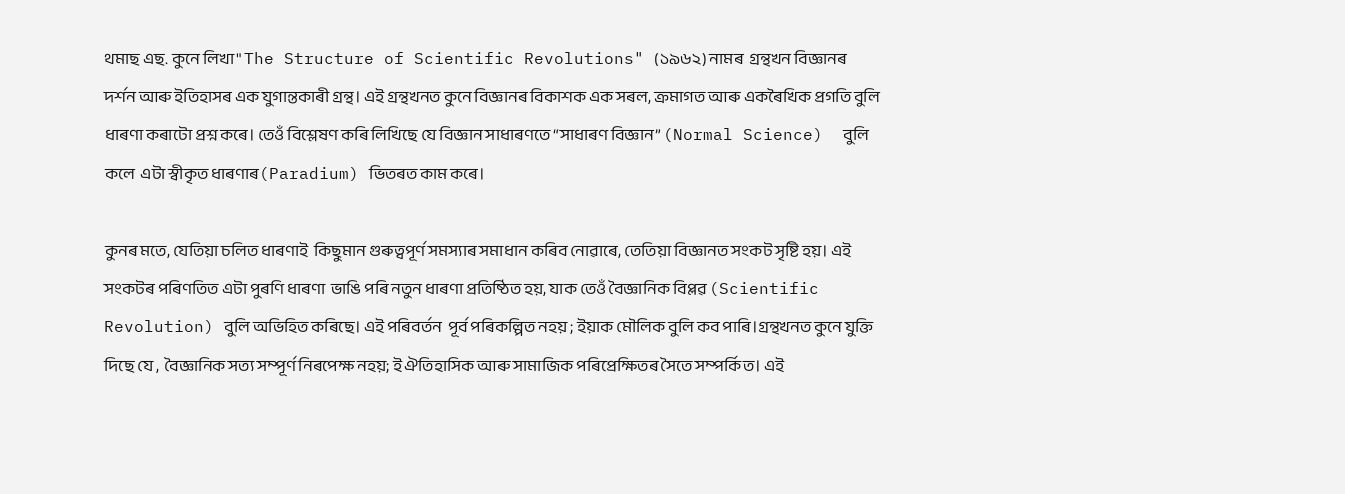থমাছ এছ. কুনে লিখা" The Structure of Scientific Revolutions" (১৯৬২) নামৰ  গ্ৰন্থখন বিজ্ঞানৰ দৰ্শন আৰু ইতিহাসৰ এক যুগান্তকাৰী গ্ৰন্থ। এই গ্ৰন্থখনত কুনে বিজ্ঞানৰ বিকাশক এক সৰল, ক্ৰমাগত আৰু একৰৈখিক প্ৰগতি বুলি ধাৰণা কৰাটো প্ৰশ্ন কৰে। তেওঁ বিশ্লেষণ কৰি লিখিছে যে বিজ্ঞান সাধাৰণতে “সাধাৰণ বিজ্ঞান” (Normal Science)  বুলি কলে  এটা স্বীকৃত ধাৰণাৰ(Paradium) ভিতৰত কাম কৰে।

কুনৰ মতে, যেতিয়া চলিত ধাৰণাই  কিছুমান গুৰুত্বপূৰ্ণ সমস্যাৰ সমাধান কৰিব নোৱাৰে, তেতিয়া বিজ্ঞানত সংকট সৃষ্টি হয়। এই সংকটৰ পৰিণতিত এটা পুৰণি ধাৰণা  ভাঙি পৰি নতুন ধাৰণা প্ৰতিষ্ঠিত হয়, যাক তেওঁ বৈজ্ঞানিক বিপ্লৱ (Scientific Revolution) বুলি অভিহিত কৰিছে। এই পৰিবৰ্তন  পূৰ্ব পৰিকল্পিত নহয় ; ইয়াক মৌলিক বুলি কব পাৰি।গ্ৰন্থখনত কুনে যুক্তি দিছে যে ,  বৈজ্ঞানিক সত্য সম্পূৰ্ণ নিৰপেক্ষ নহয়; ই ঐতিহাসিক আৰু সামাজিক পৰিপ্ৰেক্ষিতৰ সৈতে সম্পৰ্কিত। এই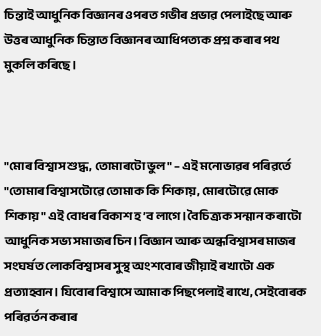চিন্তাই আধুনিক বিজ্ঞানৰ ওপৰত গভীৰ প্ৰভাৱ পেলাইছে আৰু উত্তৰ আধুনিক চিন্তাত বিজ্ঞানৰ আধিপত্যক প্ৰশ্ন কৰাৰ পথ মুকলি কৰিছে।



"মোৰ বিশ্বাস শুদ্ধ, তোমাৰটো ভুল" – এই মনোভাৱৰ পৰিৱৰ্তে "তোমাৰ বিশ্বাসটোৱে তোমাক কি শিকায়, মোৰটোৱে মোক  শিকায়" এই বোধৰ বিকাশ হ’ব লাগে। বৈচিত্ৰ্যক সন্মান কৰাটো আধুনিক সভ্য সমাজৰ চিন। বিজ্ঞান আৰু অন্ধবিশ্বাসৰ মাজৰ সংঘৰ্ষত লোকবিশ্বাসৰ সুস্থ অংশবোৰ জীয়াই ৰখাটো এক প্ৰত্যাহ্বান। যিবোৰ বিশ্বাসে আমাক পিছপেলাই ৰাখে, সেইবোৰক পৰিৱৰ্তন কৰাৰ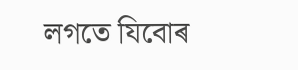লগতে যিবোৰ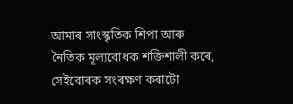আমাৰ সাংস্কৃতিক শিপা আৰু নৈতিক মূল্যবোধক শক্তিশালী কৰে, সেইবোৰক সংৰক্ষণ কৰাটো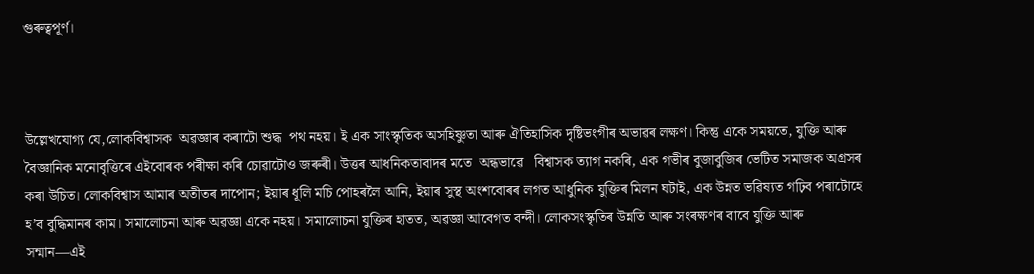গুৰুত্বপূৰ্ণ।



উল্লেখযোগ্য যে,লোকবিশ্বাসক  অৱজ্ঞাৰ কৰাটো শুদ্ধ  পথ নহয়। ই এক সাংস্কৃতিক অসহিষ্ণুতা আৰু ঐতিহাসিক দৃষ্টিভংগীৰ অভাৱৰ লক্ষণ। কিন্তু একে সময়তে, যুক্তি আৰু বৈজ্ঞানিক মনোবৃত্তিৰে এইবোৰক পৰীক্ষা কৰি চোৱাটোও জৰুৰী। উত্তৰ আধনিকতাবাদৰ মতে  অন্ধভাৱে   বিশ্বাসক ত্যাগ নকৰি, এক গভীৰ বুজাবুজিৰ ভেটিত সমাজক অগ্ৰসৰ কৰা উচিত। লোকবিশ্বাস আমাৰ অতীতৰ দাপোন; ইয়াৰ ধূলি মচি পোহৰলৈ আনি, ইয়াৰ সুস্থ অংশবোৰৰ লগত আধুনিক যুক্তিৰ মিলন ঘটাই, এক উন্নত ভৱিষ্যত গঢ়িব পৰাটোহে হ’ব বুদ্ধিমানৰ কাম। সমালোচনা আৰু অৱজ্ঞা একে নহয়। সমালোচনা যুক্তিৰ হাতত, অৱজ্ঞা আবেগত বন্দী। লোকসংস্কৃতিৰ উন্নতি আৰু সংৰক্ষণৰ বাবে যুক্তি আৰু সন্মান—এই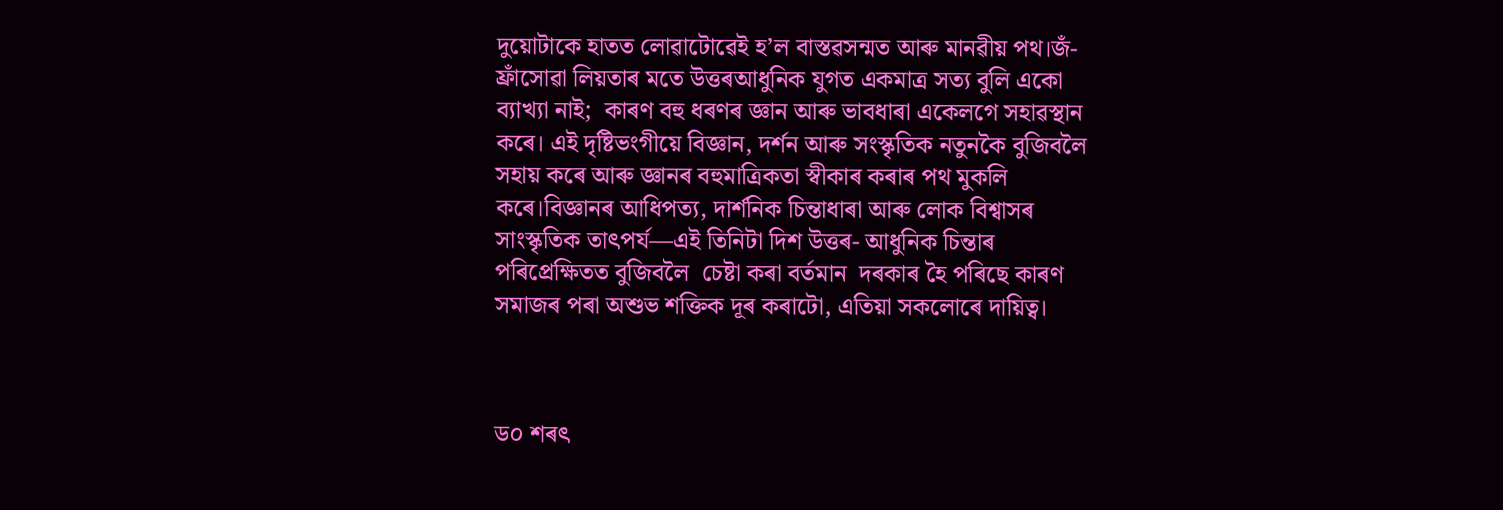দুয়োটাকে হাতত লোৱাটোৱেই হ’ল বাস্তৱসন্মত আৰু মানৱীয় পথ।জঁ-ফ্ৰাঁসোৱা লিয়তাৰ মতে উত্তৰআধুনিক যুগত একমাত্ৰ সত্য বুলি একো  ব্যাখ্যা নাই;  কাৰণ বহু ধৰণৰ জ্ঞান আৰু ভাবধাৰা একেলগে সহাৱস্থান কৰে। এই দৃষ্টিভংগীয়ে বিজ্ঞান, দৰ্শন আৰু সংস্কৃতিক নতুনকৈ বুজিবলৈ সহায় কৰে আৰু জ্ঞানৰ বহুমাত্ৰিকতা স্বীকাৰ কৰাৰ পথ মুকলি কৰে।বিজ্ঞানৰ আধিপত্য, দাৰ্শনিক চিন্তাধাৰা আৰু লোক বিশ্বাসৰ সাংস্কৃতিক তাৎপৰ্য—এই তিনিটা দিশ উত্তৰ- আধুনিক চিন্তাৰ  পৰিপ্ৰেক্ষিতত বুজিবলৈ  চেষ্টা কৰা বৰ্তমান  দৰকাৰ হৈ পৰিছে কাৰণ সমাজৰ পৰা অশুভ শক্তিক দূৰ কৰাটো, এতিয়া সকলোৰে দায়িত্ব।



ড০ শৰৎ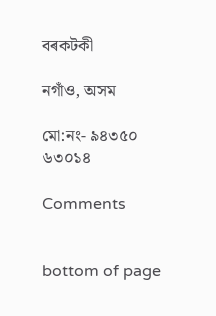বৰকটকী

নগাঁও, অসম

মো:নং- ৯৪৩৫০ ৬৩০১৪

Comments


bottom of page